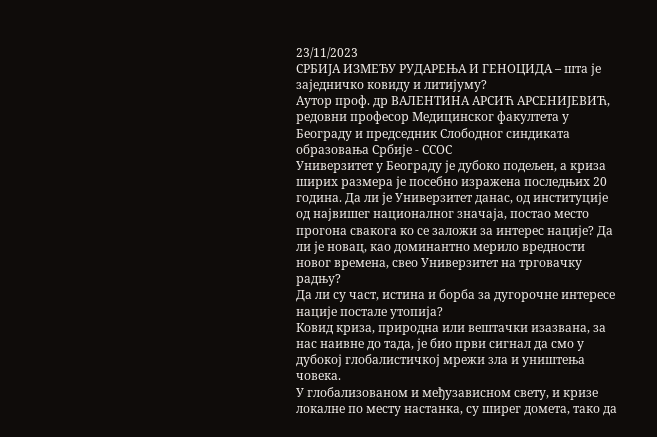23/11/2023
СРБИЈА ИЗМЕЂУ РУДАРЕЊА И ГЕНОЦИДА – шта је заједничко ковиду и литијуму?
Аутор проф. др ВАЛЕНТИНА АРСИЋ АРСЕНИЈЕВИЋ, редовни професор Медицинског факултета у Београду и председник Слободног синдиката образовања Србије - ССОС
Универзитет у Београду је дубоко подељен, а криза ширих размера је посебно изражена последњих 20 година. Да ли је Универзитет данас, од институције од највишег националног значаја, постао место прогона свакога ко се заложи за интерес нације? Да ли је новац, као доминантно мерило вредности новог времена, свео Универзитет на трговачку радњу?
Да ли су част, истина и борба за дугорочне интересе нације постале утопија?
Ковид криза, природна или вештачки изазвана, за нас наивне до тада, је био први сигнал да смо у дубокој глобалистичкој мрежи зла и уништења човека.
У глобализованом и међузависном свету, и кризе локалне по месту настанка, су ширег домета, тако да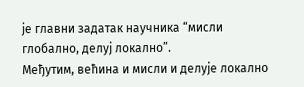је главни задатак научника “мисли глобално, делуј локално”.
Међутим, већина и мисли и делује локално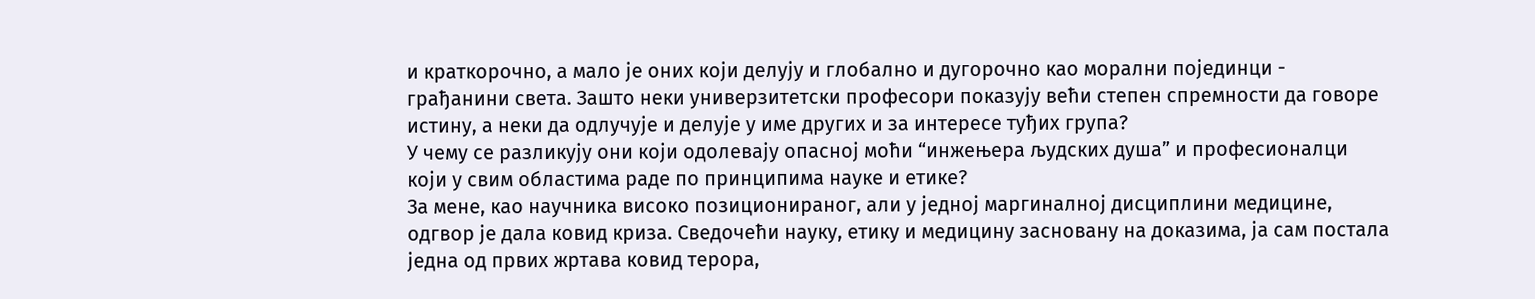и краткорочно, а мало је оних који делују и глобално и дугорочно као морални појединци - грађанини света. Зашто неки универзитетски професори показују већи степен спремности да говоре истину, а неки да одлучује и делује у име других и за интересе туђих група?
У чему се разликују они који одолевају опасној моћи “инжењера људских душа” и професионалци који у свим областима раде по принципима науке и етике?
За мене, као научника високо позиционираног, али у једној маргиналној дисциплини медицине, одгвор је дала ковид криза. Сведочећи науку, етику и медицину засновану на доказима, ја сам постала једна од првих жртава ковид терора,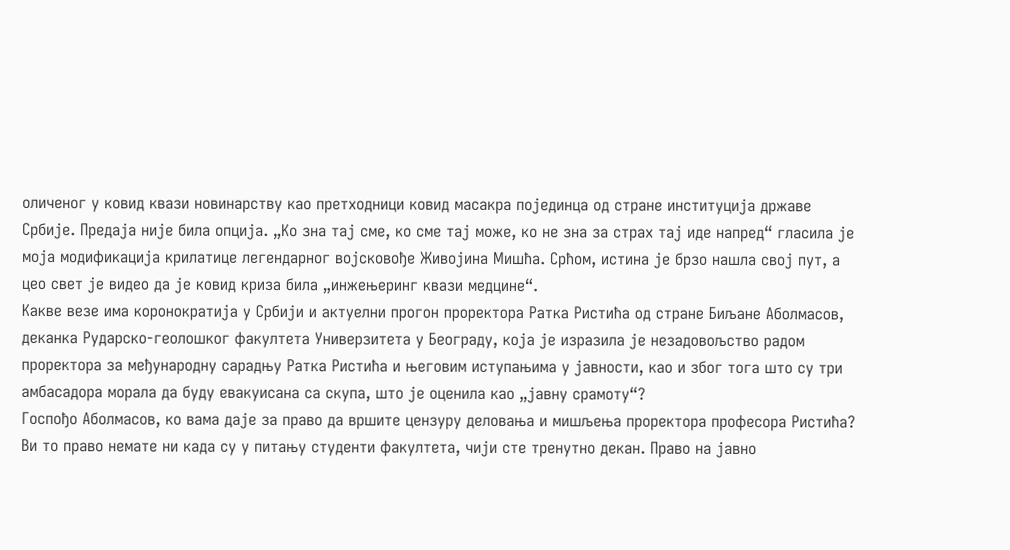оличеног у ковид квази новинарству као претходници ковид масакра појединца од стране институција државе Србије. Предаја није била опција. „Ко зна тај сме, ко сме тај може, ко не зна за страх тај иде напред“ гласила је моја модификација крилатице легендарног војсковође Живојина Мишћа. Срћом, истина је брзо нашла свој пут, а цео свет је видео да је ковид криза била „инжењеринг квази медцине“.
Какве везе има коронократија у Србији и актуелни прогон проректора Ратка Ристића од стране Биљане Аболмасов, деканка Рударско-геолошког факултета Универзитета у Београду, која је изразила је незадовољство радом проректора за међународну сарадњу Ратка Ристића и његовим иступањима у јавности, као и због тога што су три амбасадора морала да буду евакуисана са скупа, што је оценила као „јавну срамоту“?
Госпођо Аболмасов, ко вама даје за право да вршите цензуру деловања и мишљења проректора професора Ристића?
Ви то право немате ни када су у питању студенти факултета, чији сте тренутно декан. Право на јавно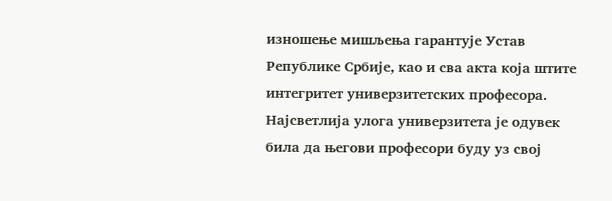изношење мишљења гарантује Устав Републике Србије, као и сва акта која штите интегритет универзитетских професора.
Најсветлија улога универзитета је одувек била да његови професори буду уз свој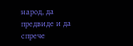народ, да предвиде и да спрече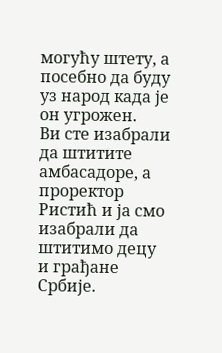могућу штету, а посебно да буду уз народ када је он угрожен.
Ви сте изабрали да штитите амбасадоре, а проректор Ристић и ја смо изабрали да штитимо децу и грађане Србије.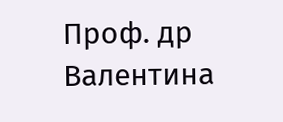Проф. др Валентина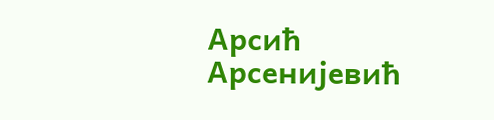Арсић Арсенијевић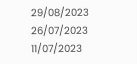29/08/2023
26/07/2023
11/07/2023